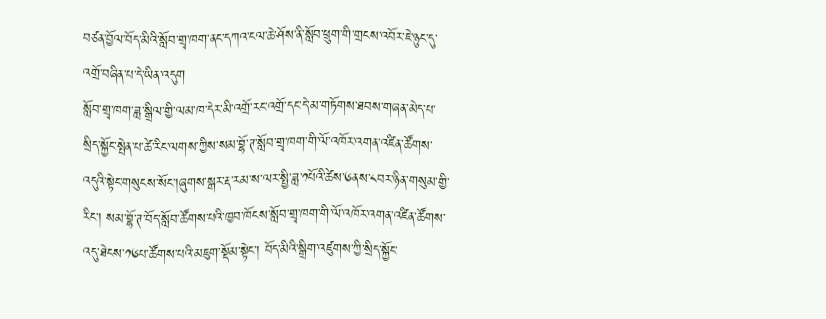བཙན་བྱོལ་བོད་མིའི་སློབ་གྲྭ་ཁག་ནང་དཀའ་ངལ་ཆེ་ཤོས་ནི་སློབ་ཕྲུག་གི་གྲངས་འབོར་ཇེ་ཉུང་དུ་འགྲོ་བཞིན་པ་དེ་ཡིན་འདུག
སློབ་གྲྭ་ཁག་ཟླ་སྒྲིལ་གྱི་ལམ་ཁ་དེར་མི་འགྲོ་རང་འགྲོ་དང་དེ་མ་གཏོགས་ཐབས་གཞན་མེད་པ་སྲིད་སྐྱོང་སྤེན་པ་ཚེ་རིང་ལགས་ཀྱིས་སམ་བྷོ་ཊ་སློབ་གྲྭ་ཁག་གི་ལོ་འཁོར་འགན་འཛིན་ཚོགས་འདུའི་སྟེང་གསུངས་སོང་།ཞུགས་སྒར་རྡ་རམ་ས་ལར་སྤྱི་ཟླ་༡པོའི་ཚེས་༦ནས་༨བར་ཉིན་གསུམ་གྱི་རིང་། སམ་བྷོ་ཊ་བོད་སློབ་ཚོགས་པའི་ཁྱབ་ཁོངས་སློབ་གྲྭ་ཁག་གི་ལོ་འཁོར་འགན་འཛིན་ཚོགས་འདུ་ཐེངས་༡༦པ་ཚོགས་པའི་མཇུག་སྡོམ་སྟེང་། བོད་མིའི་སྒྲིག་འཛུགས་ཀྱི་སྲིད་སྐྱོང་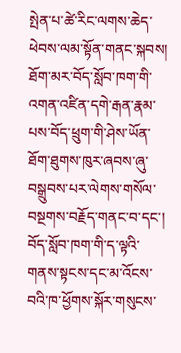སྤེན་པ་ཚེ་རིང་ལགས་ཆེད་ཕེབས་ལམ་སྟོན་གནང་སྐབས། ཐོག་མར་བོད་སློབ་ཁག་གི་འགན་འཛིན་དགེ་རྒན་རྣམ་པས་བོད་ཕྲུག་གི་ཤེས་ཡོན་ཐོག་ཐུགས་ཁུར་ཞབས་ཞུ་བསྒྲུབས་པར་ལེགས་གསོལ་བསྔགས་བརྗོད་གནང་བ་དང་། བོད་སློབ་ཁག་གི་ད་ལྟའི་གནས་སྟངས་དང་མ་འོངས་བའི་ཁ་ཕྱོགས་སྐོར་གསུངས་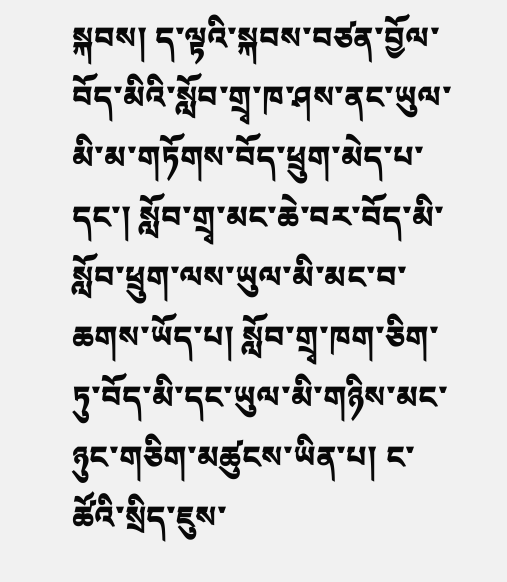སྐབས། ད་ལྟའི་སྐབས་བཙན་བྱོལ་བོད་མིའི་སློབ་གྲྭ་ཁ་ཤས་ནང་ཡུལ་མི་མ་གཏོགས་བོད་ཕྲུག་མེད་པ་དང་། སློབ་གྲྭ་མང་ཆེ་བར་བོད་མི་སློབ་ཕྲུག་ལས་ཡུལ་མི་མང་བ་ཆགས་ཡོད་པ། སློབ་གྲྭ་ཁག་ཅིག་ཏུ་བོད་མི་དང་ཡུལ་མི་གཉིས་མང་ཉུང་གཅིག་མཚུངས་ཡིན་པ། ང་ཚོའི་སྲིད་ཇུས་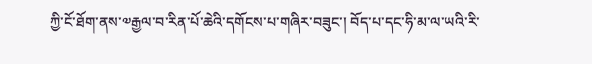ཀྱི་ངོ་ཐོག་ནས་༧རྒྱལ་བ་རིན་པོ་ཆེའི་དགོངས་པ་གཞིར་བཟུང་། བོད་པ་དང་ཧི་མ་ལ་ཡའི་རི་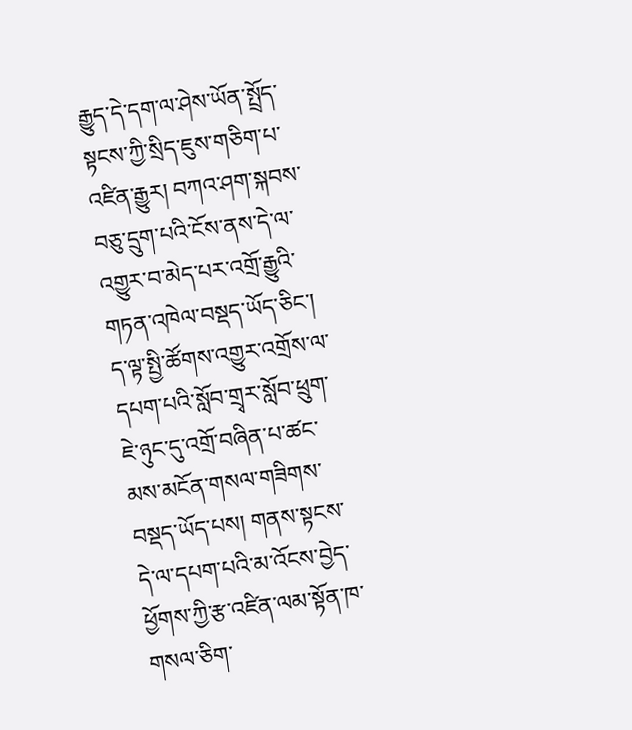རྒྱུད་དེ་དག་ལ་ཤེས་ཡོན་སྤྲོད་སྟངས་ཀྱི་སྲིད་ཇུས་གཅིག་པ་འཛིན་རྒྱུར། བཀའ་ཤག་སྐབས་བཅུ་དྲུག་པའི་ངོས་ནས་དེ་ལ་འགྱུར་བ་མེད་པར་འགྲོ་རྒྱུའི་གཏན་འཁེལ་བསྡད་ཡོད་ཅིང་། ད་ལྟ་སྤྱི་ཚོགས་འགྱུར་འགྲོས་ལ་དཔག་པའི་སློབ་གྲྭར་སློབ་ཕྲུག་ཇེ་ཉུང་དུ་འགྲོ་བཞིན་པ་ཚང་མས་མངོན་གསལ་གཟིགས་བསྡད་ཡོད་པས། གནས་སྟངས་དེ་ལ་དཔག་པའི་མ་འོངས་བྱེད་ཕྱོགས་ཀྱི་རྩ་འཛིན་ལམ་སྟོན་ཁ་གསལ་ཅིག་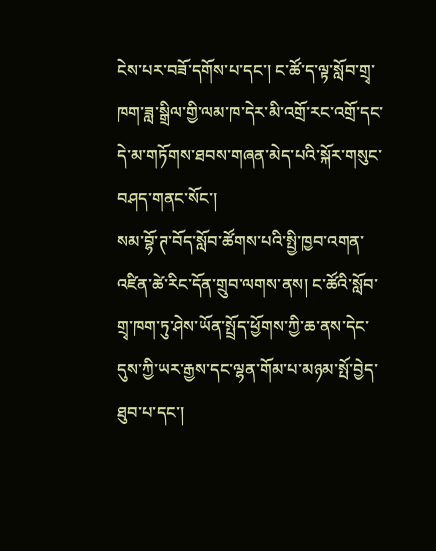ངེས་པར་བཟོ་དགོས་པ་དང་། ང་ཚོ་ད་ལྟ་སློབ་གྲྭ་ཁག་ཟླ་སྒྲིལ་གྱི་ལམ་ཁ་དེར་མི་འགྲོ་རང་འགྲོ་དང་དེ་མ་གཏོགས་ཐབས་གཞན་མེད་པའི་སྐོར་གསུང་བཤད་གནང་སོང་།
སམ་བྷོ་ཊ་བོད་སློབ་ཚོགས་པའི་སྤྱི་ཁྱབ་འགན་འཛིན་ཚེ་རིང་དོན་གྲུབ་ལགས་ནས། ང་ཚོའི་སློབ་གྲྭ་ཁག་ཏུ་ཤེས་ཡོན་སྤྲོད་ཕྱོགས་ཀྱི་ཆ་ནས་དེང་དུས་ཀྱི་ཡར་རྒྱས་དང་ལྷན་གོམ་པ་མཉམ་སྤོ་བྱེད་ཐུབ་པ་དང་།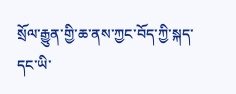སྲོལ་རྒྱུན་གྱི་ཆ་ནས་ཀྱང་བོད་ཀྱི་སྐད་དང་ཡི་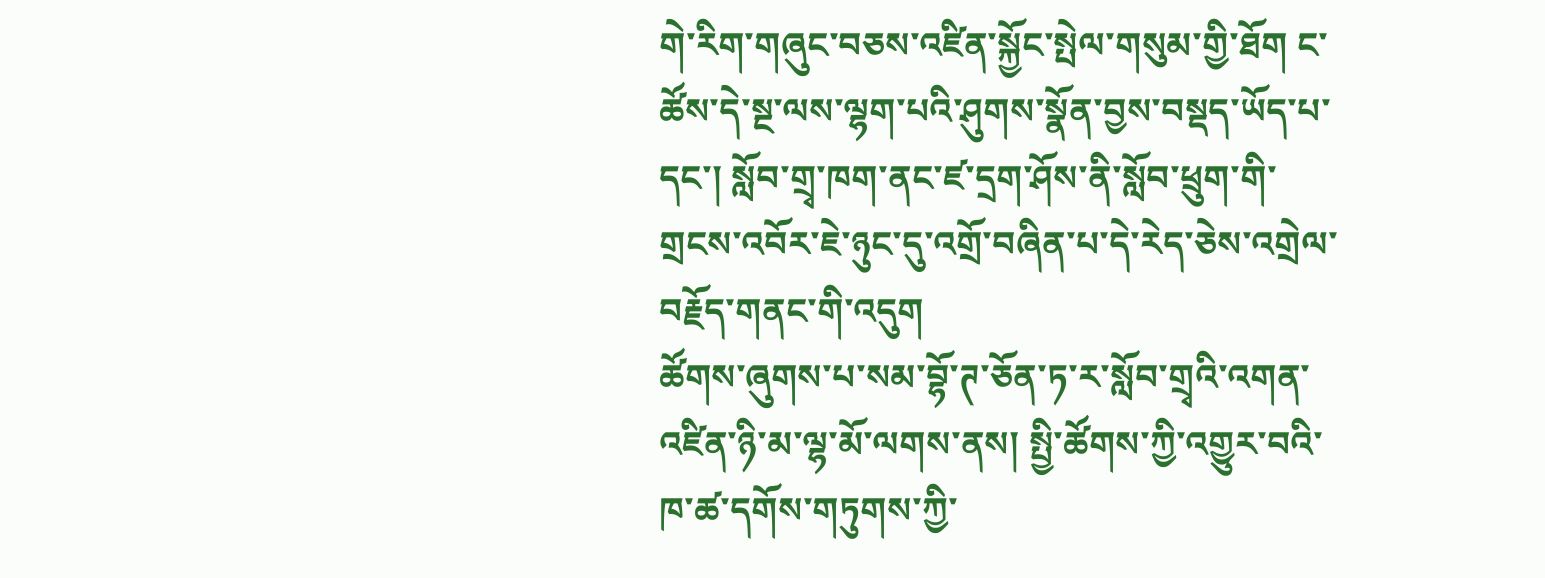གེ་རིག་གཞུང་བཅས་འཛིན་སྐྱོང་སྤེལ་གསུམ་གྱི་ཐོག ང་ཚོས་དེ་སྔ་ལས་ལྷག་པའི་ཤུགས་སྣོན་བྱས་བསྡད་ཡོད་པ་དང་། སློབ་གྲྭ་ཁག་ནང་ཛ་དྲག་ཤོས་ནི་སློབ་ཕྲུག་གི་གྲངས་འབོར་ཇེ་ཉུང་དུ་འགྲོ་བཞིན་པ་དེ་རེད་ཅེས་འགྲེལ་བརྗོད་གནང་གི་འདུག
ཚོགས་ཞུགས་པ་སམ་བྷོ་ཊ་ཅོན་ཏ་ར་སློབ་གྲྭའི་འགན་འཛིན་ཉི་མ་ལྷ་མོ་ལགས་ནས། སྤྱི་ཚོགས་ཀྱི་འགྱུར་བའི་ཁ་ཚ་དགོས་གཏུགས་ཀྱི་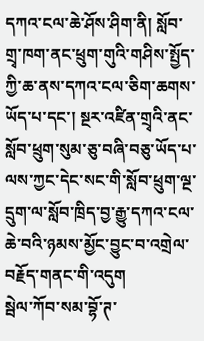དཀའ་ངལ་ཆེ་ཤོས་ཤིག་ནི། སློབ་གྲྭ་ཁག་ནང་ཕྲུག་གུའི་གཤིས་སྤྱོད་ཀྱི་ཆ་ནས་དཀའ་ངལ་ཅིག་ཆགས་ཡོད་པ་དང་། སྔར་འཛིན་གྲྭའི་ནང་སློབ་ཕྲུག་སུམ་ཅུ་བཞི་བཅུ་ཡོད་པ་ལས་ཀྱང་དེང་སང་གི་སློབ་ཕྲུག་ལྔ་དྲུག་ལ་སློབ་ཁྲིད་བྱ་རྒྱུ་དཀའ་ངལ་ཆེ་བའི་ཉམས་མྱོང་བྱུང་བ་འགྲེལ་བརྗོད་གནང་གི་འདུག
སྦེལ་ཀོབ་སམ་བྷོ་ཊ་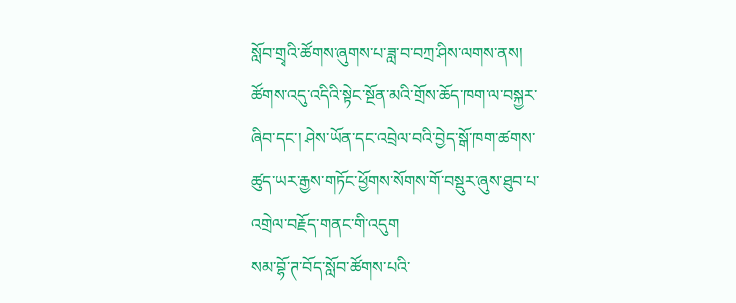སློབ་གྲྭའི་ཚོགས་ཞུགས་པ་ཟླ་བ་བཀྲ་ཤིས་ལགས་ནས། ཚོགས་འདུ་འདིའི་སྟེང་སྔོན་མའི་གྲོས་ཆོད་ཁག་ལ་བསྐྱར་ཞིབ་དང་། ཤེས་ཡོན་དང་འབྲེལ་བའི་བྱེད་སྒོ་ཁག་ཚགས་ཚུད་ཡར་རྒྱས་གཏོང་ཕྱོགས་སོགས་གོ་བསྡུར་ཞུས་ཐུབ་པ་འགྲེལ་བརྗོད་གནང་གི་འདུག
སམ་བྷོ་ཊ་བོད་སློབ་ཚོགས་པའི་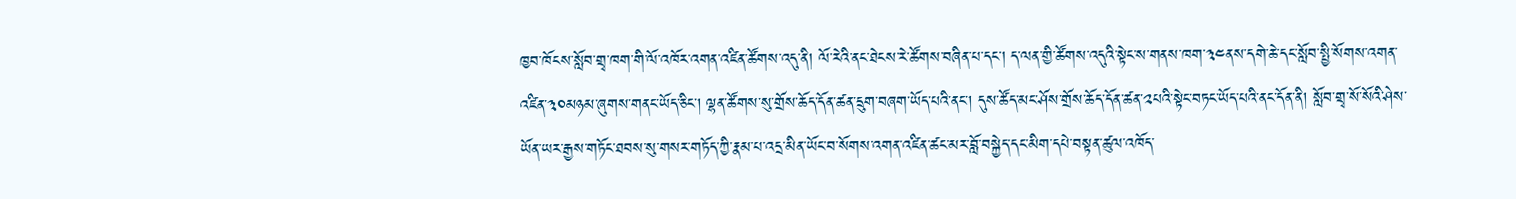ཁྱབ་ཁོངས་སློབ་གྲྭ་ཁག་གི་ལོ་འཁོར་འགན་འཛིན་ཚོགས་འདུ་ནི། ལོ་རེའི་ནང་ཐེངས་རེ་ཚོགས་བཞིན་པ་དང་། ད་ལན་གྱི་ཚོགས་འདུའི་སྟེང་ས་གནས་ཁག་༣༤ནས་དགེ་ཆེ་དང་སློབ་སྤྱི་སོགས་འགན་འཛིན་༣༠མཉམ་ཞུགས་གནང་ཡོད་ཅིང་། ལྷན་ཚོགས་སུ་གྲོས་ཆོད་དོན་ཚན་དྲུག་བཞག་ཡོད་པའི་ནང་། དུས་ཚོད་མང་ཤོས་གྲོས་ཆོད་དོན་ཚན་༢པའི་སྟེང་བཏང་ཡོད་པའི་ནང་དོན་ནི། སློབ་གྲྭ་སོ་སོའི་ཤེས་ཡོན་ཡར་རྒྱས་གཏོང་ཐབས་སུ་གསར་གཏོད་ཀྱི་རྣམ་པ་འདྲ་མིན་ཡོང་བ་སོགས་འགན་འཛིན་ཚང་མར་བློ་བསྐྱེད་དང་མིག་དཔེ་བསྟན་ཚུལ་འཁོད་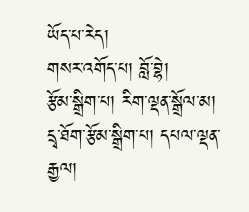ཡོད་པ་རེད།
གསར་འགོད་པ། བློ་བྷེ།
རྩོམ་སྒྲིག་པ། རིག་ལྡན་སྒྲོལ་མ།
དྲྭ་ཐོག་རྩོམ་སྒྲིག་པ། དཔལ་ལྡན་རྒྱལ།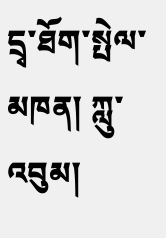དྲྭ་ཐོག་སྤེལ་མཁན། ཀླུ་འབུམ།